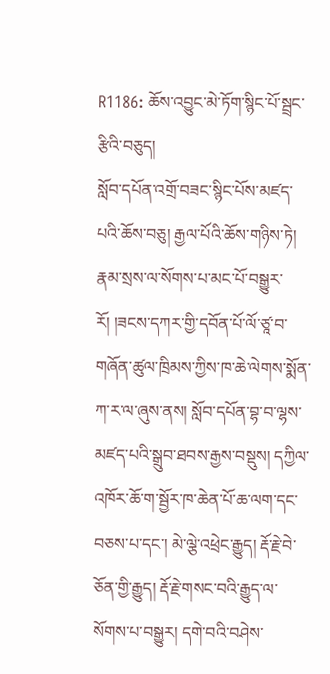R1186: ཆོས་འབྱུང་མེ་ཏོག་སྙིང་པོ་སྦྲང་རྩིའི་བཅུད།
སློབ་དཔོན་འགྲོ་བཟང་སྙིང་པོས་མཛད་པའི་ཆོས་བཅུ། རྒྱལ་པོའི་ཆོས་གཉིས་ཏེ། རྣམ་སྲས་ལ་སོགས་པ་མང་པོ་བསྒྱུར་རོ། །ཟངས་དཀར་གྱི་དབོན་པོ་ལོ་ཙཱ་བ་གཞོན་ཚུལ་ཁྲིམས་ཀྱིས་ཁ་ཆེ་ལེགས་སྨོན་ཀ་ར་ལ་ཞུས་ནས། སློབ་དཔོན་བྷ་བ་ལྷས་མཛད་པའི་སྒྲུབ་ཐབས་རྒྱས་བསྡུས། དཀྱིལ་འཁོར་ཆོ་ག་སྦྱོར་ཁ་ཆེན་པོ་ཆ་ལག་དང་བཅས་པ་དང་། མེ་ལྕེ་འཕྲེང་རྒྱུད། རྡོ་རྗེ་བེ་ཅོན་གྱི་རྒྱུད། རྡོ་རྗེ་གསང་བའི་རྒྱུད་ལ་སོགས་པ་བསྒྱུར། དགེ་བའི་བཤེས་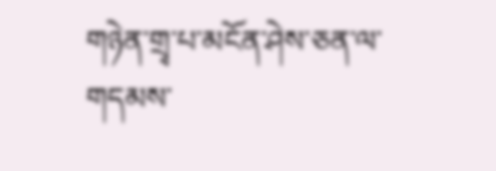གཉེན་གྲྭ་པ་མངོན་ཤེས་ཅན་ལ་གདམས་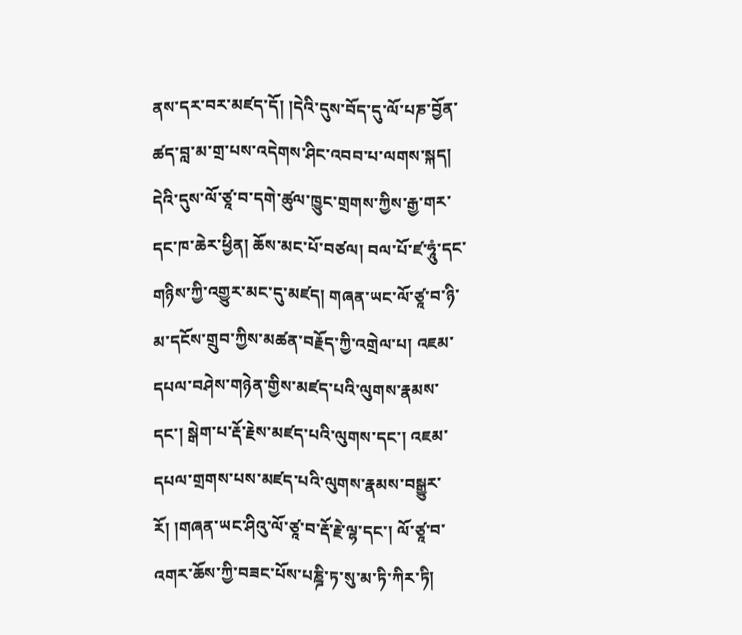ནས་དར་བར་མཛད་དོ། །དེའི་དུས་བོད་དུ་ལོ་པཎ་བྱོན་ཚད་བླ་མ་གྲ་པས་འདེགས་ཤིང་འབབ་པ་ལགས་སྐད། དེའི་དུས་ལོ་ཙཱ་བ་དགེ་ཚུལ་ཁྱུང་གྲགས་ཀྱིས་རྒྱ་གར་དང་ཁ་ཆེར་ཕྱིན། ཆོས་མང་པོ་བཙལ། བལ་པོ་ཛ་ཧཱུཾ་དང་གཉིས་ཀྱི་འགྱུར་མང་དུ་མཛད། གཞན་ཡང་ལོ་ཙཱ་བ་ཉི་མ་དངོས་གྲུབ་ཀྱིས་མཚན་བརྗོད་ཀྱི་འགྲེལ་པ། འཇམ་དཔལ་བཤེས་གཉེན་གྱིས་མཛད་པའི་ལུགས་རྣམས་དང་། སྒེག་པ་རྡོ་རྗེས་མཛད་པའི་ལུགས་དང་། འཇམ་དཔལ་གྲགས་པས་མཛད་པའི་ལུགས་རྣམས་བསྒྱུར་རོ། །གཞན་ཡང་ཤིའུ་ལོ་ཙཱ་བ་རྡོ་རྗེ་ལྷ་དང་། ལོ་ཙཱ་བ་འགར་ཆོས་ཀྱི་བཟང་པོས་པཎྜི་ཏ་སུ་མ་ཏི་ཀིར་ཏི།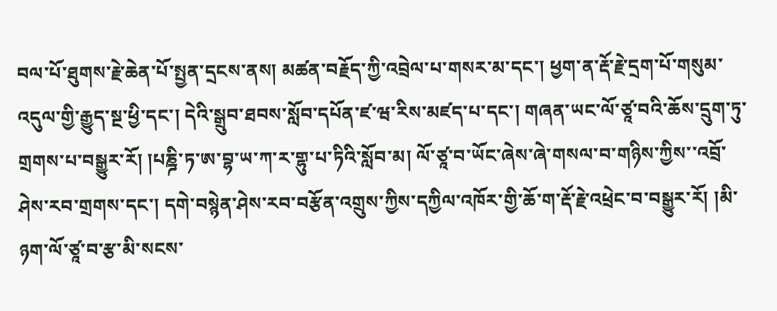བལ་པོ་ཐུགས་རྗེ་ཆེན་པོ་སྤྱན་དྲངས་ནས། མཚན་བརྗོད་ཀྱི་འབྲེལ་པ་གསར་མ་དང་། ཕྱག་ན་རྡོ་རྗེ་དྲག་པོ་གསུམ་འདུལ་གྱི་རྒྱུད་སྔ་ཕྱི་དང་། དེའི་སྒྲུབ་ཐབས་སློབ་དཔོན་ཛ་ཝ་རིས་མཛད་པ་དང་། གཞན་ཡང་ལོ་ཙཱ་བའི་ཆོས་དྲུག་ཏུ་གྲགས་པ་བསྒྱུར་རོ། །པཎྜི་ཏ་ཨ་བྷ་ཡ་ཀ་ར་གྷུ་པ་ཏིའི་སློབ་མ། ལོ་ཙཱ་བ་ཡོང་ཞེས་ཞེ་གསལ་བ་གཉིས་ཀྱིས་་འབྲོ་ཤེས་རབ་གྲགས་དང་། དགེ་བསྙེན་ཤེས་རབ་བརྩོན་འགྲུས་ཀྱིས་དཀྱིལ་འཁོར་གྱི་ཆོ་ག་རྡོ་རྗེ་འཕྲེང་བ་བསྒྱུར་རོ། །མི་ཉག་ལོ་ཙཱ་བ་རྩ་མི་སངས་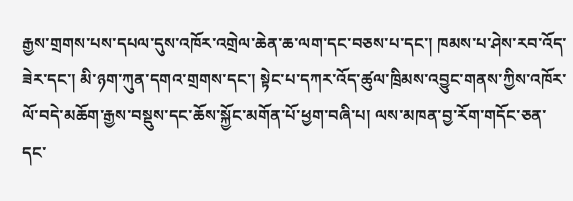རྒྱས་གྲགས་པས་དཔལ་དུས་འཁོར་འགྲེལ་ཆེན་ཆ་ལག་དང་བཅས་པ་དང་། ཁམས་པ་ཤེས་རབ་འོད་ཟེར་དང་། མི་ཉག་ཀུན་དགའ་གྲགས་དང་། སྟེང་པ་དཀར་འོད་ཚུལ་ཁྲིམས་འབྱུང་གནས་ཀྱིས་འཁོར་ལོ་བདེ་མཆོག་རྒྱས་བསྡུས་དང་ཆོས་སྐྱོང་མགོན་པོ་ཕྱག་བཞི་པ། ལས་མཁན་བྱ་རོག་གདོང་ཅན་དང་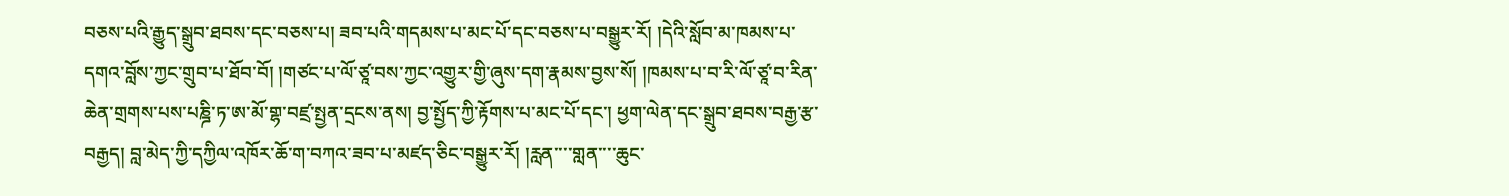བཅས་པའི་རྒྱུད་སྒྲུབ་ཐབས་དང་བཅས་པ། ཟབ་པའི་གདམས་པ་མང་པོ་དང་བཅས་པ་བསྒྱུར་རོ། །དེའི་སློབ་མ་ཁམས་པ་དགའ་བློས་ཀྱང་གྲུབ་པ་ཐོབ་བོ། །གཙང་པ་ལོ་ཙཱ་བས་ཀྱང་འགྱུར་གྱི་ཞུས་དག་རྣམས་བྱས་སོ། །ཁམས་པ་བ་རི་ལོ་ཙཱ་བ་རིན་ཆེན་གྲགས་པས་པཎྜི་ཏ་ཨ་མོ་གྷ་བཛྲ་སྤྱན་དྲངས་ནས། བྱ་སྤྱོད་ཀྱི་རྟོགས་པ་མང་པོ་དང་། ཕྱག་ལེན་དང་སྒྲུབ་ཐབས་བརྒྱ་རྩ་བརྒྱད། བླ་མེད་ཀྱི་དཀྱིལ་འཁོར་ཆོ་ག་བཀའ་ཟབ་པ་མཛད་ཅིང་བསྒྱུར་རོ། །རླན་་་་གླན་་་་ཆུང་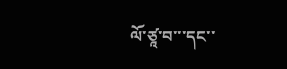ལོ་ཙཱ་བ་་་དང་་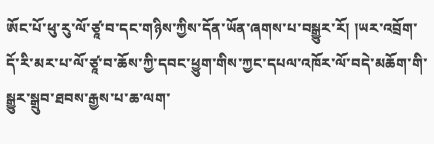ཨོང་པོ་ཕུ་རུ་ལོ་ཙཱ་བ་དང་གཉིས་ཀྱིས་དོན་ཡོན་ཞགས་པ་བསྒྱུར་རོ། །ཡར་འབྲོག་དོ་རི་མར་པ་ལོ་ཙཱ་བ་ཆོས་ཀྱི་དབང་ཕྱུག་གིས་ཀྱང་དཔལ་འཁོར་ལོ་བདེ་མཆོག་གི་སྒྱུར་སྒྲུབ་ཐབས་རྒྱས་པ་ཆ་ལག་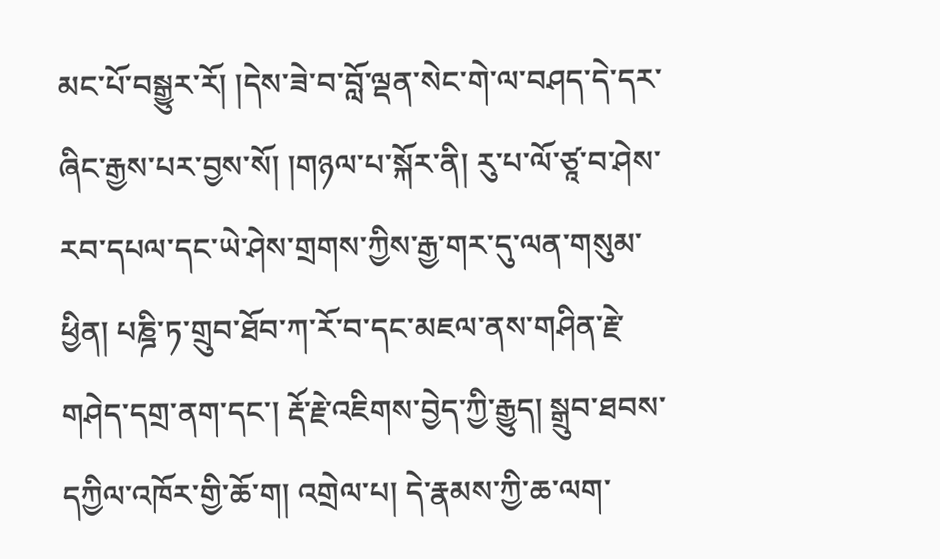མང་པོ་བསྒྱུར་རོ། །དེས་ཟེ་བ་བློ་ལྡན་སེང་གེ་ལ་བཤད་དེ་དར་ཞིང་རྒྱས་པར་བྱས་སོ། །གཉལ་པ་སྐོར་ནི། རུ་པ་ལོ་ཙཱ་བ་ཤེས་རབ་དཔལ་དང་ཡེ་ཤེས་གྲགས་ཀྱིས་རྒྱ་གར་དུ་ལན་གསུམ་ཕྱིན། པཎྜི་ཏ་གྲུབ་ཐོབ་ཀ་རོ་བ་དང་མཇལ་ནས་གཤིན་རྗེ་གཤེད་དགྲ་ནག་དང་། རྡོ་རྗེ་འཇིགས་བྱེད་ཀྱི་རྒྱུད། སྒྲུབ་ཐབས་དཀྱིལ་འཁོར་གྱི་ཆོ་ག། འགྲེལ་པ། དེ་རྣམས་ཀྱི་ཆ་ལག་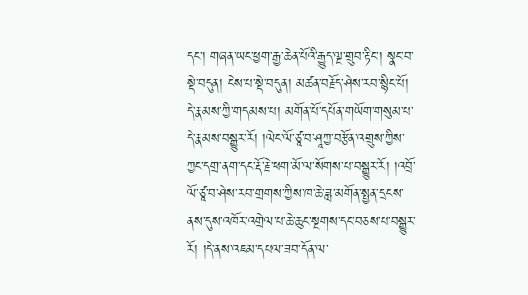དང་། གཞན་ཡང་ཕྱག་རྒྱ་ཆེན་པོའི་རྒྱུད་ལྔ་གྲུབ་རྟིང་། སྣང་བ་སྡེ་བདུན། ངེས་པ་སྡེ་བདུན། མཚན་བརྗོད་ཤེས་རབ་སྙིང་པོ། དེ་རྣམས་ཀྱི་གདམས་པ། མགོན་པོ་དཔོན་གཡོག་གསུམ་པ་དེ་རྣམས་བསྒྱུར་རོ། །ལེང་ལོ་ཙཱ་བ་ཤཱཀྱ་བརྩོན་འགྲུས་ཀྱིས་ཀྱང་དགྲ་ནག་དང་རྡོ་རྗེ་ཕག་མོ་ལ་སོགས་པ་བསྒྱུར་རོ། །འབྲོ་ལོ་ཙཱ་བ་ཤེས་རབ་གྲགས་ཀྱིས་ཁ་ཆེ་ཟླ་མགོན་སྤྱན་དྲངས་ནས་དུས་འཁོར་འགྲེལ་པ་ཆེ་ཆུང་སྔགས་དང་བཅས་པ་བསྒྱུར་རོ། །དེ་ནས་འཇམ་དཔལ་ཟབ་དོན་ལ་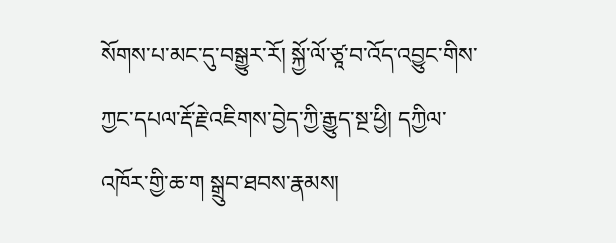སོགས་པ་མང་དུ་བསྒྱུར་རོ། སྐྱོ་ལོ་ཙཱ་བ་འོད་འབྱུང་གིས་ཀྱང་དཔལ་རྡོ་རྗེ་འཇིགས་བྱེད་ཀྱི་རྒྱུད་སྔ་ཕྱི། དཀྱིལ་འཁོར་གྱི་ཆ་ག སྒྲུབ་ཐབས་རྣམས།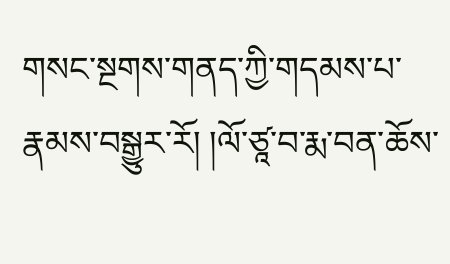གསང་སྔགས་གནད་ཀྱི་གདམས་པ་རྣམས་བསྒྱུར་རོ། །ལོ་ཙཱ་བ་རྨ་བན་ཆོས་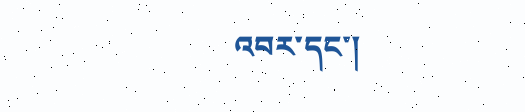འབར་དང་།